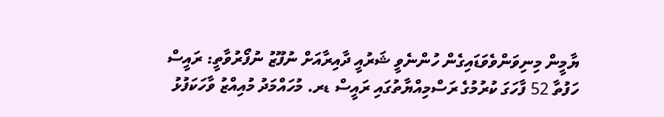ޔާމީން މިނިވަންވެވަޑައިގެން ހުންނެވީ ޝަރުއީ ދާއިރާއަށް ނުފޫޒު ނުފޯރުވާތީ: ރައީސް
ހަފުތާ 52 ފާހަގަ ކުރުމުގެ ރަސްމިއްޔާތުގައި ރައީސް ޑރ. މުހައްމަދު މުއިއްޒު ވާހަކަފުޅު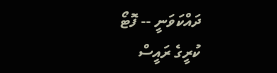ދައްކަވަނީ -- ފޮޓޯ
ކުރީގެ ރައީސް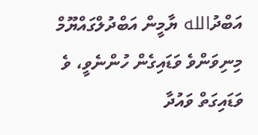އަބްދުالله ޔާމީން އަބްދުލްގައްޔޫމް މިނިވަންވެ ވަޑައިގެން ހުންނެވީ، ވެ ވަޑައިގަތް ވައުދާ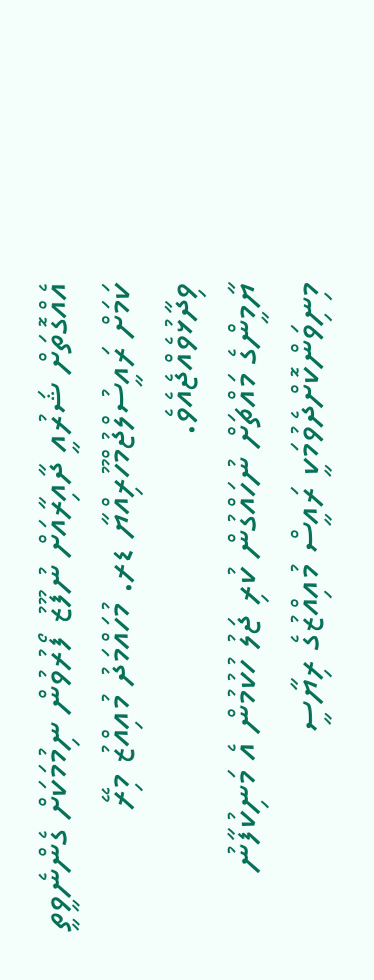އެއްގޮތަށް ޝަރުއީ ދާއިރާއަށް ނުފޫޒު ފޯރުވުން ނިމުމަކަށް ގެންނެވީތީ ކަމަށް ރައީސުލްޖުމްހޫރިއްޔާ ޑރ. މުހައްމަދު މުއިއްޒު މިރޭ ވިދާޅުވެއްޖެއެވެ.
ޔާމީންގެ މައްޗަށް ނުހައްގުން ކުރި ޖަލު ހުކުމުން އެ މަނިކުފާނު މިނިވަންކޮށްދެވުމަކީ ރައީސް މުއިއްޒުގެ ރިޔާސީ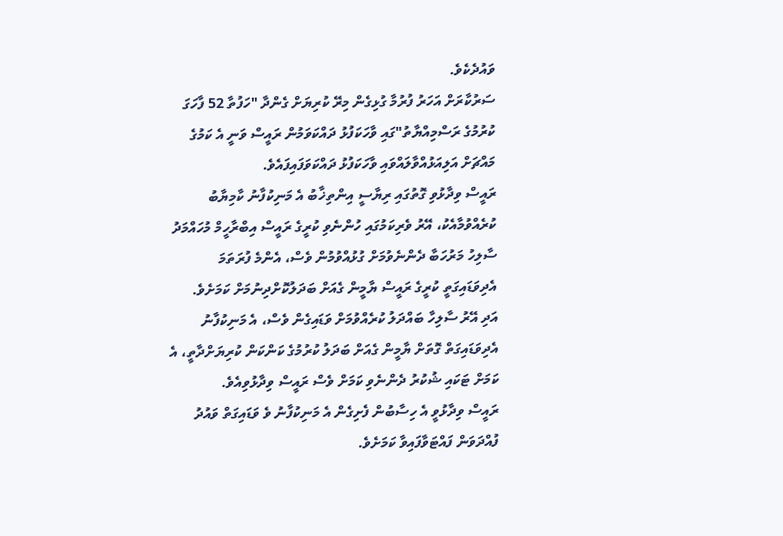ވައުދެކެވެ.
ސަރުކާރަށް އަހަރު ފުރުމާ ގުޅިގެން މިރޭ ކުރިޔަށް ގެންދާ "ހަފުތާ 52 ފާހަގަ ކުރުމުގެ ރަސްމިއްޔާތު"ގައި ވާހަކަފުޅު ދައްކަވަމުން ރައީސް ވަނީ އެ ކަމުގެ މައްޗަށް އަލިއަޅުއްވާލައްވައި ވާހަކަފުޅު ދައްކަވަފައިފައެވެ.
ރައީސް ވިދާޅުވި ގޮތުގައި ރިޔާސީ އިންތިޚާބު އެ މަނިކުފާނު ކާމިޔާބު ކުރެއްވުމާއެކު، އޭރު ވެރިކަމުގައި ހުންނެވި ކުރީގެ ރައީސް އިބްރާހީމް މުހައްމަދު ސާލިހު މަރުހަބާ ދެންނެވުމަށް ގުޅުއްވުމުން ވެސް، އެންމެ ފުރަތަމަ އެދިވަޑައިގަތީ ކުރީގެ ރައީސް ޔާމީން ގެއަށް ބަދަލުކޮށްދިނުމަށް ކަމަށެވެ.
އަދި އޭރު ސާލިހާ ބައްދަލު ކުރެއްވުމަށް ވަޑައިގެން ވެސް، އެ މަނިކުފާނު އެދިވަޑައިގަތް ގޮތަށް ޔާމީން ގެއަށް ބަދަލު ކުރުމުގެ ކަންކަން ކުރިޔަށްދާތީ، އެ ކަމަށް ޓަކައި ޝުކުރު ދެންނެވި ކަމަށް ވެސް ރައީސް ވިދާޅުވިއެވެ.
ރައީސް ވިދާޅުވީ އެ ހިސާބުން ފެށިގެން އެ މަނިކުފާނު ވެ ވަޑައިގަތް ވައުދު ފުއްދަވަން ފައްޓަވާފައިވާ ކަމަށެވެ.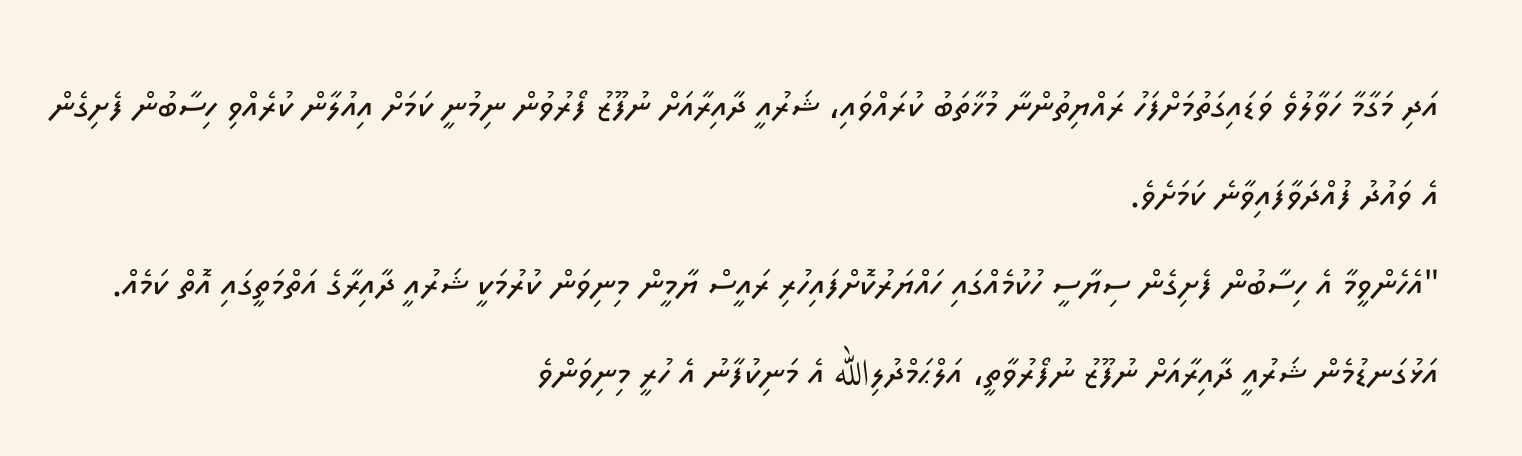އަދި މަގާމާ ހަވާލުވެ ވަޑައިގަތުމަށްފަހު ރައްޔިތުންނާ މުޚާތަބު ކުރައްވައި، ޝަރުއީ ދާއިރާއަށް ނުފޫޒު ފޯރުވުން ނިމުނީ ކަމަށް އިއުލާން ކުރެއްވި ހިސާބުން ފެށިގެން އެ ވައުދު ފުއްދަވާފައިވާނެ ކަމަށެވެ.
"އެހެންވީމާ އެ ހިސާބުން ފެށިގެން ސިޔާސީ ހުކުމެއްގައި ހައްޔަރުކޮށްފައިހުރި ރައީސް ޔާމީން މިނިވަން ކުރުމަކީ ޝަރުއީ ދާއިރާގެ އަތްމަތީގައި އޮތް ކަމެއް. އަޅުގަނޑުމެން ޝަރުއީ ދާއިރާއަށް ނުފޫޒު ނުފޯރުވާތީ، އަލްޙަމްދުލިالله އެ މަނިކުފާނު އެ ހުރީ މިނިވަންވެ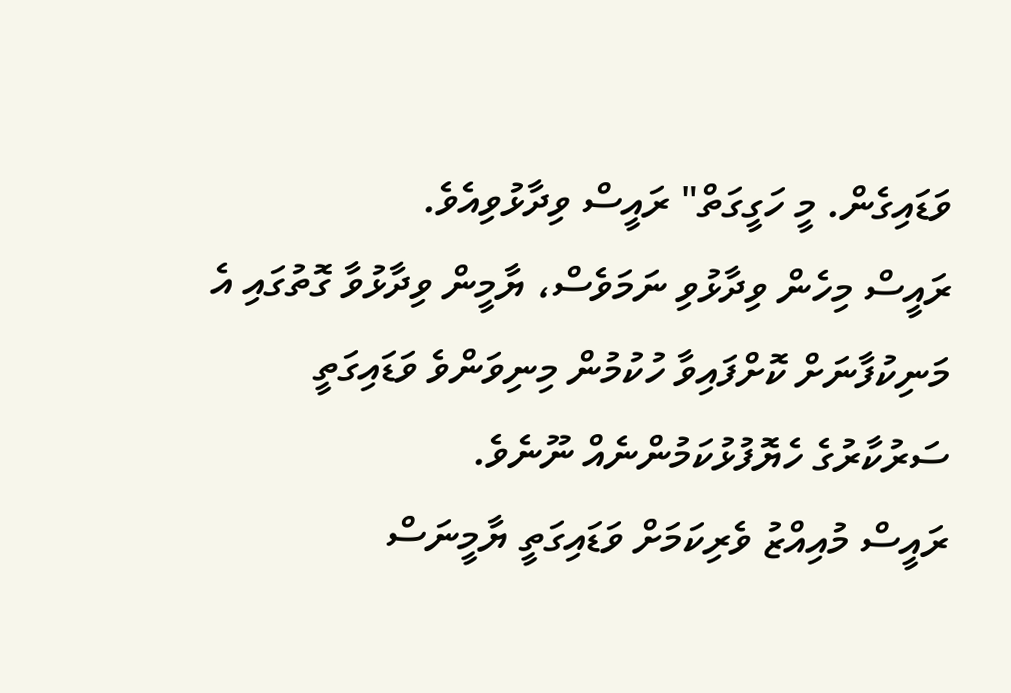ވަޑައިގެން. މީ ހަގީގަތް" ރައީސް ވިދާޅުވިއެވެ.
ރައީސް މިހެން ވިދާޅުވި ނަމަވެސް، ޔާމީން ވިދާޅުވާ ގޮތުގައި އެ މަނިކުފާނަށް ކޮށްފައިވާ ހުކުމުން މިނިވަންވެ ވަޑައިގަތީ ސަރުކާރުގެ ހެޔޮފުޅުކަމުންނެއް ނޫނެވެ.
ރައީސް މުއިއްޒު ވެރިކަމަށް ވަޑައިގަތީ ޔާމީނަސް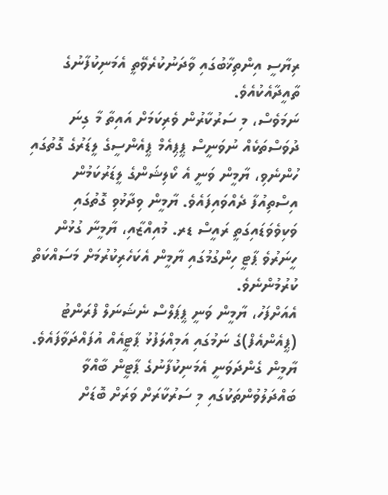ރިޔާސީ އިންތިޚާބުގައި ވާދަނުކުރެވޭތީ އެމަނިކުފާނުގެ ތާއީދާއެކުއެވެ.
ނަމަވެސް، މި ސަރުކާރުން ވެރިކަމަށް އައިތާ މާ ގިނަ ދުވަސްތަކެއް ނުވަނީސް ޕީޕިއެމް ޕީއެންސީގެ ލީޑަރުގެ ގޮތުގައި ހުންނެވި، ޔާމީން ވަނީ އެ ކޯލިޝަންގެ ލީޑަރުކަމުން އިސްތިއުފާ ދެއްވައިފައެވެ. ޔާމީން ވިދާޅުވި ގޮތުގައި ވަކިވެވަޑައިގަތީ ރައީސް ޑރ. މުއިއްޒާއި، ޔާމީނާ ގުޅުން ހީނަރުވެ ޕާޓީ ހިންގުމުގައި ޔާމީން އެކަހެރިކުރުމަށް މަސައްކަތް ކުރުމުންނެވެ.
އެއަށްފަހު، ޔާމީން ވަނީ ޕީޕަލްސް ނެޝަނަލް ފްރަންޓު (ޕީއެންއެފް)ގެ ނަމުގައި އަމިއްލަފުޅު ޕާޓީއެއް އުފައްދަވާފައެވެ. ޔާމީން ގެންދަވަނީ އެމަނިކުފާނުގެ ޕާޓީން ބާއްވާ ބައްދަލުވުންތަކުގައި މި ސަރުކާރަށް ވަރަށް ބޮޑަށް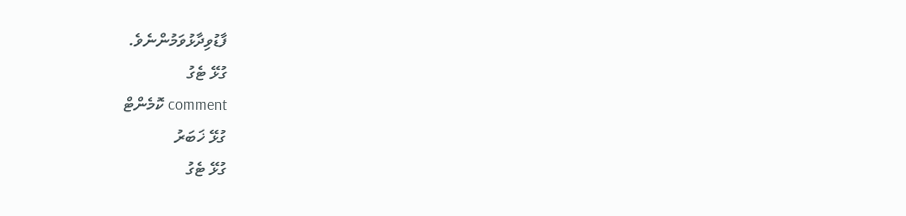ފާޑުވިދާޅުވަމުންނެވެ.
ގުޅޭ ޓެގު
comment ކޮމެންޓް
ގުޅޭ ޚަބަރު
ގުޅޭ ޓެގު